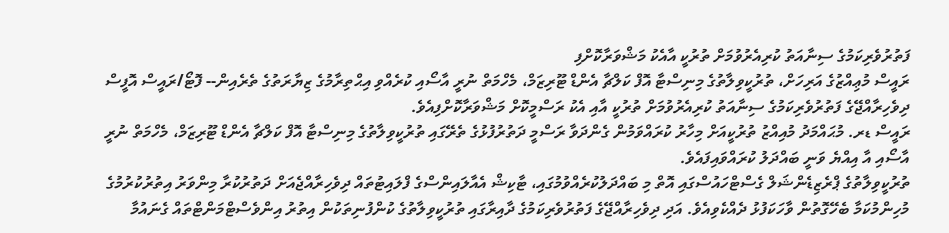ފަތުރުވެރިކަމުގެ ސިނާއަތު ކުރިއެރުވުމަށް ތުރުކީ އާއެކު މަޝްވަރާކޮށްފި
ރައީސް މުޢިއްޒުގެ އަރިހަށް، ތުރުކީވިލާތުގެ މިނިސްޓާ އޮފް ކަލްޗާ އެންޑް ޓޫރިޒަމް، މެހްމަތް ނުރީ އާސޯއި ކުރެއްވި އިޙްތިރާމުގެ ޒިޔާރަތުގެ ތެރެއިން-- ފޮޓޯ/ރައީސް އޮފީސް
ދިވެހިރާއްޖޭގެ ފަތުރުވެރިކަމުގެ ސިނާއަތު ކުރިއެރުވުމަށް ތުރުކީ އާއި އެކު ރަސްމީކޮށް މަޝްވަރާކޮށްފިއެވެ.
ރައީސް ޑރ. މުޙައްމަދު މުއިއްޒު ތުރުކީއަށް މިހާރު ކުރައްވަމުން ގެންދަވާ ރަސްމީ ދަތުރުފުޅުގެ ތެރޭގައި ތުރުކީވިލާތުގެ މިނިސްޓާ އޮފް ކަލްޗާ އެންޑް ޓޫރިޒަމް، މެހްމަތް ނުރީ އާސޯއި އާ އިއްޔެ ވަނީ ބައްދަލު ކުރައްވައިފައެވެ.
ތުރުކީވިލާތުގެ ޕްރެޒިޑެންޝަލް ގެސްޓްހައުސްގައި އޮތް މި ބައްދަލުކުރެއްވުމުގައި، ޓާކިޝް އެއާލައިންސްގެ ފްލައިޓުތައް ދިވެހިރާއްޖެއަށް ދަތުރުކުރާ މިންވަރު އިތުރުކުރުމުގެ މުހިންމުކަމާ ބެހޭގޮތުން ވާހަކަފުޅު ދެއްކެވިއެވެ. އަދި ދިވެހިރާއްޖޭގެ ފަތުރުވެރިކަމުގެ ދާއިރާގައި ތުރުކީވިލާތުގެ ކުންފުނިތަކުން އިތުރު އިންވެސްޓްމަންޓްތައް ގެނައުމާ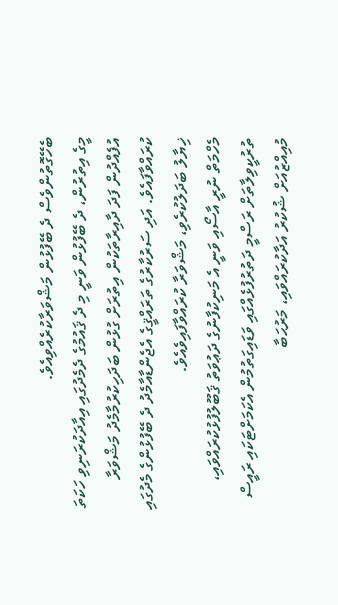ބެހޭގޮތުންވެސް ދެ ބޭފުޅުން މަޝްވަރާކުރެއްވިއެވެ.
މީގެ އިތުރުން، ދެ ބޭފުޅުން ވަނީ މި ދެ ޤައުމުގެ ދެމެދުގައި އިއާދަކުރަނިވި ހަކަތަ އުފެއްދުން ފަދަ ދާއިރާތަކުން އިތުރަށް ގުޅުން ބަދަހިކުރުމާމެދު މަޝްވަރާ ކުރައްވާފައެވެ. އަދި ސަރުކާރުގެ ތަރައްޤީގެ އެޖެންޑާއާމެދު ދެ ބޭފުޅުންގެ މެދުގައި ޚިޔާލު ބަދަލުކުރެވި، މަޝްވަރާ ކުރައްވާފައިވެއެވެ.
މެހްމަތް ނުރީ އާސޯއި ވަނީ އެ މަނިކުފާނުގެ ދަޢުވަތު ޤަބޫލުފުޅުކުރައްވައި، ތުރުކީވިލާތަށް ރަސްމީ ދަތުރުފުޅެއްގައި ވަޑައިގަތުމުން އެކަމަށްޓަކައި ރައީސް މުއިއްޒުއަށް ޝުކުރު އަދާކުރައްވައި، މަރުޙަބާ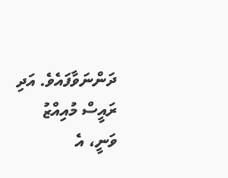ދަންނަވާފައެވެ. އަދި ރައީސް މުއިއްޒު ވަނީ، އެ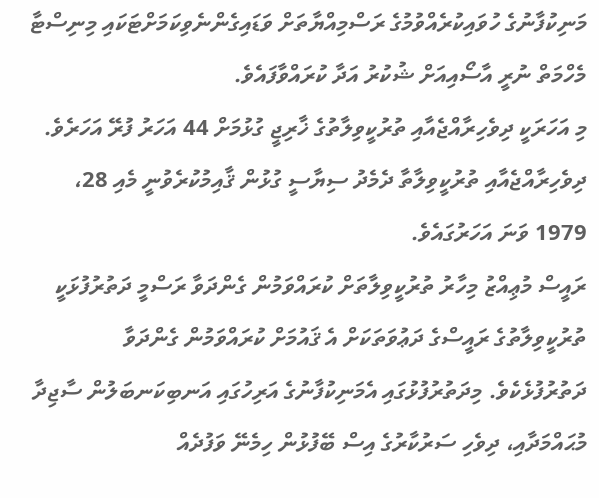މަނިކުފާނުގެ ހުވައިކުރެއްވުމުގެ ރަސްމިއްޔާތަށް ވަޑައިގެންނެވިކަމަށްޓަކައި މިނިސްޓާ މެހްމަތް ނުރީ އާސޯއިއަށް ޝުކުރު އަދާ ކުރައްވާފައެވެ.
މި އަހަރަކީ ދިވެހިރާއްޖެއާއި ތުރުކީވިލާތުގެ ޚާރިޖީ ގުޅުމަށް 44 އަހަރު ފުރޭ އަހަރެވެ. ދިވެހިރާއްޖެއާއި ތުރުކީވިލާތާ ދެމެދު ސިޔާސީ ގުޅުން ޤާއިމުކުރެވުނީ މެއި 28، 1979 ވަނަ އަހަރުގައެވެ.
ރައީސް މުޢިއްޒު މިހާރު ތުރުކީވިލާތަށް ކުރައްވަމުން ގެންދަވާ ރަސްމީ ދަތުރުފުޅަކީ ތުރުކީވިލާތުގެ ރައީސްގެ ދަޢުވަތަކަށް އެ ޤައުމަށް ކުރައްވަމުން ގެންދަވާ ދަތުރުފުޅެކެވެ. މިދަތުރުފުޅުގައި އެމަނިކުފާނުގެ އަރިހުގައި އަނބިކަނބަލުން ސާޖިދާ މުޙައްމަދާއި، ދިވެހި ސަރުކާރުގެ އިސް ބޭފުޅުން ހިމެނޭ ވަފުދެއް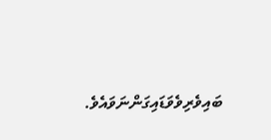ބައިވެރިވެވަޑައިގަންނަވައެވެ.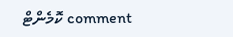comment ކޮމެންޓް